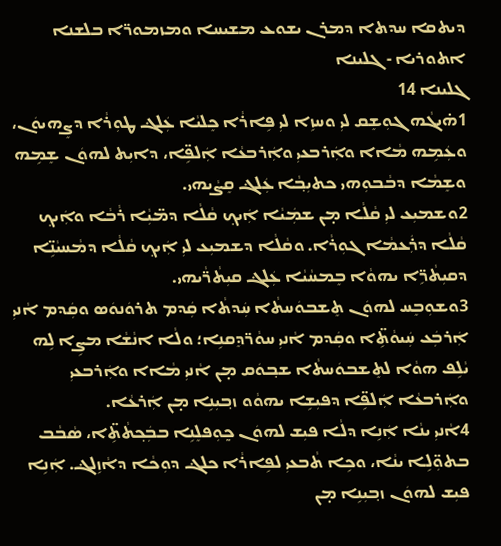ܕܝܬܩܐ ܚܕܬܐ ܕܡܪܢ ܝܫܘܥ ܡܫܝܚܐ ܘܡܙܡܘܪ̈ܐ ܒܠܫܢܐ ܐܬܘܪܝܐ - ܓܠܝܢܐ
ܓܠܝܢܐ 14
1ܗ̇ܝܓܵܗ ܓܘܼܫܸܩ ܠܝܼ ܘܚܙܹܐ ܠܝܼ ܦܹܐܪܵܐ ܟܸܠܝܵܐ ܥܲܠܔ ܛܘܼܪܵܐ ܕܨܸܗܝܘܿܢ، ܘܥܲܡܹܗ ܡܵܐܐ ܘܐܲܪܒܥܝܼ ܘܐܲܪܒܥܵܐ ܐܲܠܦܹ̈ܐ، ܕܐܝܼܬ ܠܗܘܿܢ ܫܸܡܹܗ ܘܫܸܡܵܐ ܕܒܵܒܘܼܗ‌ܝ ܟܬܝܼܒ݂ܵܐ ܥܲܠܔ ܩܸܨܵܝܗ‌ܝ.
2ܘܫܡܝܼܥ ܠܝܼ ܩܵܠܵܐ ܡ̣ܢ ܫܡܲܝܵܐ ܐܲܝܟ݂ ܩܵܠܵܐ ܕܡ̈ܝܼܵܐ ܪܵܒܵܐ ܘܐܲܝܟ݂ ܩܵܠܵܐ ܕܪܲܥܡܵܐ ܓܘܼܪܵܐ. ܘܩܵܠܵܐ ܕܫܡܝܼܥ ܠܝܼ ܐܲܝܟ݂ ܩܵܠܵܐ ܕܡܵܚܝܵܢܹ̈ܐ ܕܩܝܼܬܵܪܹ̈ܐ ܝܗܘܵܐ ܒܸܡܚܵܝܵܐ ܥܲܠܔ ܩܝܼܬܵܪ̈ܵܝܗ‌ܝ.
3ܘܫܘܼܒܸܚ ܠܗܘܿܢ ܬܸܫܒܘܿܚܬܵ‌ܐ ܚܲܕܬܵ‌ܐ ܩܲܕܡ ܬܪܘܿܢܘܿܣ ܘܩܲܕܡ ܐܵܢܝܼ ܐܲܪܒܲܥ ܚܲܝܘܵܬܹ̈‌ܐ ܘܩܲܕܡ ܐܵܢܝܼ ܚܘܵܪ̈ܕܸܩܢܹܐ؛ ܘܠܵܐ ܐܢܵܫܵܐ ܡܨܹܐ ܠܹܗ ܝܵܠܹܦ ܗܘܵܐ ܠܬܸܫܒܘܿܚܬܵ‌ܐ ܫܒ݂ܘܿܩ ܡ̣ܢ ܐܵܢܝܼ ܡܵܐܐ ܘܐܲܪܒܥܝܼ ܘܐܲܪܒܥܵܐ ܐܲܠܦܹ̈ܐ ܕܦܝܼܫܹܐ ܝܗܘܵܘ ܙܒ݂ܝܼܢܹܐ ܡ̣ܢ ܐܲܪܥܵܐ.
4ܐܵܢܝܼ ܝܢܵܐ ܐܲܢܹܐ ܕܠܵܐ ܦܝܼܫ ܠܗܘܿܢ ܟ̰ܘܼܦܠܸܢܹܐ ܒܒܲܟ݂ܬܵܬܹ̈‌ܐ، ܣܵܒܵܒ ܒܬܘܼ̈ܠܹܐ ܝܢܵܐ، ܘܟܹܐ ܬܵܒܥܝܼ ܠܦܹܐܪܵܐ ܟܠܔ ܕܘܼܟܵܐ ܕܐܵܙܹܠܔ. ܐܲܢܹܐ ܦܝܼܫ ܠܗܘܿܢ ܙܒ݂ܝܼܢܹܐ ܡ̣ܢ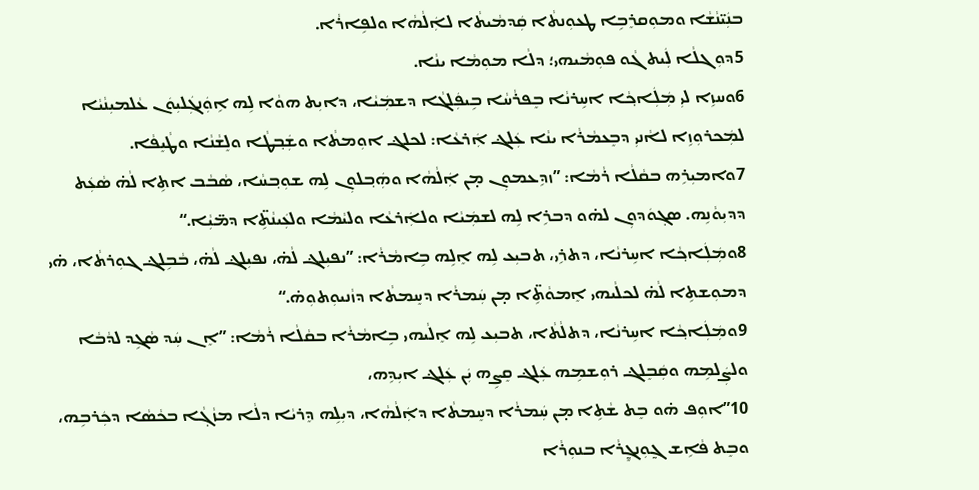ܒܢܲܝ̈ܢܵܫܵܐ ܘܡܘܼܩܪܸܒܹܐ ܛܥܘܼܢܬܵ‌ܐ ܩܲܕܡܵܝܬܵ‌ܐ ܠܐܲܠܵܗܵܐ ܘܠܦܹܐܪܵܐ.
5ܕܘܼܓܠܵܐ ܠܲܝܬ ܓܵܘ ܦܘܼܡܵܝܗ‌ܝ؛ ܕܠܵܐ ܡܘܼܡܵܐ ܝܢܵܐ.
6ܘܚܙܹܐ ܠܝܼ ܡܲܠܲܐܟ݂ܵܐ ܐܚܹܪܢܵܐ ܒܸܦܪܵܚܵܐ ܒܹܝܦܲܠܓܵܐ ܕܫܡܲܝܵܐ، ܕܐܝܼܬ ܗܘܵܐ ܠܹܗ ܐܹܘܲܢܓܲܠܝܼܘܿܢ ܥܵܠܡܝܼܢܵܝܵܐ ܠܡܲܟܪܘܼܙܹܐ ܠܐܵܢܝܼ ܕܒܸܥܡܵܪܵܐ ܝܢܵܐ ܥܲܠܔ ܐܲܪܥܵܐ: ܠܟܠܔ ܐܘܼܡܬܵ‌ܐ ܘܫܲܒ݂ܛܵܐ ܘܠܸܫܵܢܵܐ ܘܛܵܝܸܦܵܐ.
7ܘܐܡܝܼܪܹܗ ܒܩܵܠܵܐ ܪܵܡܵܐ: ”ܙܕܹܥܡܘܼܢ ܡ̣ܢ ܐܲܠܵܗܵܐ ܘܗܲܒ݂ܠܘܼܢ ܠܹܗ ܫܘܼܒ݂ܚܵܐ، ܣܵܒܵܒ ܐܬܹ‌ܐ ܠܵܗ̇ ܣܵܥܲܬ ܕܕܝܼܘܵܢܹܗ. ܣܓ݂ܘܿܕܘܼܢ ܠܗ̇ܘ ܕܒܪܹܐ ܠܹܗ ܠܫܡܲܝܵܐ ܘܠܐܲܪܥܵܐ ܘܠܝܵܡܵܐ ܘܠܥܲܝܢܵܬܹ̈‌ܐ ܕܡ̈ܝܼܵܐ.“
8ܘܡܲܠܲܐܟ݂ܵܐ ܐܚܹܪܢܵܐ، ܕܬܪܹܝ، ܬܒܝܼܥ ܠܹܗ ܐܸܠܹܗ ܒܹܐܡܵܪܵܐ: ”ܢܦܝܼܠܔ ܠܵܗ̇، ܢܦܝܼܠܔ ܠܵܗ̇، ܒܵܒܹܠܔ ܓܘܼܪܬܵ‌ܐ، ܗ̇ܝ ܕܡܘܼܫܬܹ‌ܐ ܠܵܗ̇ ܠܟܠܵܝܗ‌ܝ ܐܸܡܘܵܬܹ̈‌ܐ ܡ̣ܢ ܚܲܡܪܵܐ ܕܚܸܡܬܵ‌ܐ ܕܙܵܢܝܘܼܬܘܼܗ̇.“
9ܘܡܲܠܲܐܟ݂ܵܐ ܐܚܹܪܢܵܐ، ܕܬܠܵܬܵ‌ܐ، ܬܒܝܼܥ ܠܹܗ ܐܸܠܵܝܗ‌ܝ ܒܹܐܡܵܪܵܐ ܒܩܵܠܵܐ ܪܵܡܵܐ: ”ܐܸܢ ܚܲܕ ܣܵܓܹܕ ܠܕܵܒܵܐ ܘܠܨܲܠܡܹܗ ܘܩܲܒܸܠܔ ܪܘܼܫܡܹܗ ܥܲܠܔ ܩܸܨܹܗ ܝܲܢ ܥܲܠܔ ܐܝܼܕܹܗ،
10”ܐܘܼܦ ܗ̇ܘ ܒܸܬ ܫܵܬܹ‌ܐ ܡ̣ܢ ܚܲܡܪܵܐ ܕܚܸܡܬܵ‌ܐ ܕܐܲܠܵܗܵܐ، ܕܝܼܠܹܗ ܕܸܪܝܵܐ ܕܠܵܐ ܡܙܵܓ݂ܵܐ ܒܟܵܣܵܐ ܕܟܲܪܒܹܗ، ܘܒܸܬ ܦܵܐܹܫ ܓ̰ܘܼܢܓ̰ܸܪܵܐ ܒܢܘܼܪܵܐ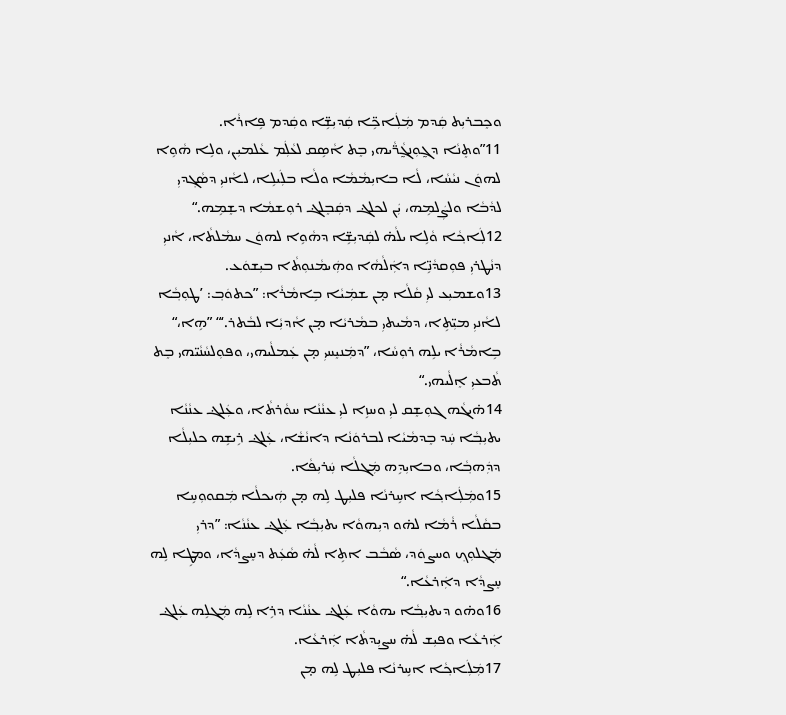ܘܟܸܒܪܝܼܬ ܩܲܕܡ ܡܲܠܲܐܟܹ̈ܐ ܩܲܕܝܼܫܹ̈ܐ ܘܩܲܕܡ ܦܹܐܪܵܐ.
11”ܘܬܸܢܵܐ ܕܓ̰ܘܼܢܓ̰ܵܪ̈ܵܝܗ‌ܝ ܒܸܬ ܐܵܣܹܩ ܠܥܵܠܲܡ ܥܵܠܡܝܼܢ، ܘܠܹܐ ܗܵܘܹܐ ܠܗܘܿܢ ܢܝܵܚܵܐ، ܠܵܐ ܒܐܝܼܡܵܡܵܐ ܘܠܵܐ ܒܠܲܝܠܹܐ، ܠܐܵܢܝܼ ܕܣܵܓ݂ܕܝܼ ܠܕܵܒܵܐ ܘܠܨܲܠܡܹܗ، ܝܲܢ ܠܟܠܔ ܕܩܲܒܸܠܔ ܪܘܼܫܡܵܐ ܕܫܸܡܹܗ.“
12ܠܲܐܟ݂ܵܐ ܘܵܠܹܐ ܝܠܵܗ̇ ܠܩܲܕܝܼܫܹ̈ܐ ܕܗܵܘܹܐ ܠܗܘܿܢ ܚܡܵܠܬܵ‌ܐ، ܐܵܢܝܼ ܕܢܵܛܪܝܼ ܦܘܼܩܕܵܢܹ̈ܐ ܕܐܲܠܵܗܵܐ ܘܗܲܝܡܵܢܘܼܬܵ‌ܐ ܒܝܼܫܘܿܥ.
13ܘܫܡܝܼܥ ܠܝܼ ܩܵܠܵܐ ܡ̣ܢ ܫܡܲܝܵܐ ܒܹܐܡܵܪܵܐ: ”ܟܬܘܿܒ݂: ’ܛܘܼܒ݂ܵܐ ܠܐܵܢܝܼ ܡܝܼ̈ܬܹ‌ܐ، ܕܡܵܝܬ‌ܝܼ ܒܡܵܪܝܵܐ ܡ̣ܢ ܐܵܕܝܼܵܐ ܠܒܵܬܪ.‘“ ”ܗܹܐ،“ ܒܹܐܡܵܪܵܐ ܝܠܹܗ ܪܘܼܚܵܐ، ”ܕܡܲܢܝܸܚܝܼ ܡ̣ܢ ܥܲܡܠܵܝܗ‌ܝ، ܘܦܘܼܠܚܵܢܵܝ̈ܗ‌ܝ ܒܸܬ ܬܵܒܥܝܼ ܐܸܠܵܝܗ‌ܝ.“
14ܗ̇ܝܓܵܗ ܓܘܼܫܸܩ ܠܝܼ ܘܚܙܹܐ ܠܝܼ ܥܢܵܢܵܐ ܚܘܵܪܬܵ‌ܐ، ܘܥܲܠܔ ܥܢܵܢܵܐ ܝܬܝܼܒ݂ܵܐ ܚܲܕ ܒܸܕܡܵܝܵܐ ܠܒܪܘܿܢܵܐ ܕܐܢܵܫܵܐ، ܥܲܠܔ ܪܹܝܫܹܗ ܟܠܝܼܠܵܐ ܕܕܲܗܒ݂ܵܐ، ܘܒܐܝܼܕܹܗ ܡܲܓܠܵܐ ܚܲܪܝܼܦܵܐ.
15ܘܡܲܠܲܐܟ݂ܵܐ ܐܚܹܪܢܵܐ ܦܠܝܼܛ ܠܹܗ ܡ̣ܢ ܗܲܝܟܠܵܐ ܡܲܩܘܘܼܚܹܐ ܒܩܵܠܵܐ ܪܵܡܵܐ ܠܗ̇ܘ ܕܝܼܗܘܵܐ ܝܬܝܼܒ݂ܵܐ ܥܲܠܔ ܥܢܵܢܵܐ: ”ܕܪܝܼ ܡܲܓܠܘܼܟ݂ ܘܚܨܘܿܕ، ܣܵܒܵܒ ܐܬܹ‌ܐ ܠܵܗ̇ ܣܵܥܲܬ ܕܚܸܨܕܵܐ، ܘܡܛܹܐ ܠܹܗ ܚܸܨܕܵܐ ܕܐܲܪܥܵܐ.“
16ܘܗ̇ܘ ܕܝܬܝܼܒ݂ܵܐ ܝܗܘܵܐ ܥܲܠܔ ܥܢܵܢܵܐ ܕܪܹܐ ܠܹܗ ܡܲܓܠܹܗ ܥܲܠܔ ܐܲܪܥܵܐ ܘܦܝܼܫ ܠܵܗ̇ ܚܨܝܼܕܬܵ‌ܐ ܐܲܪܥܵܐ.
17ܡܲܠܲܐܟ݂ܵܐ ܐܚܹܪܢܵܐ ܦܠܝܼܛ ܠܹܗ ܡ̣ܢ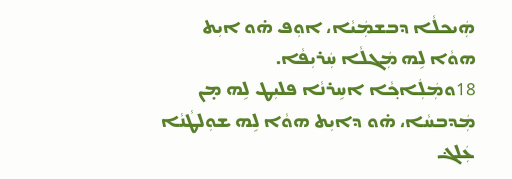ܗܲܝܟܠܵܐ ܕܒܫܡܲܝܵܐ، ܐܘܼܦ ܗ̇ܘ ܐܝܼܬ ܗܘܵܐ ܠܹܗ ܡܲܓܠܵܐ ܚܲܪܝܼܦܵܐ.
18ܘܡܲܠܲܐܟ݂ܵܐ ܐܚܹܪܢܵܐ ܦܠܝܼܛ ܠܹܗ ܡ̣ܢ ܡܲܕܒܚܵܐ، ܗ̇ܘ ܕܐܝܼܬ ܗܘܵܐ ܠܹܗ ܫܘܼܠܛܵܢܵܐ ܥܲܠܔ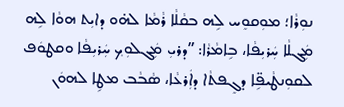ܢܘܼܪܵܐ؛ ܡܘܼܩܘܸܚ ܠܹܗ ܒܩܵܠܵܐ ܪܵܡܵܐ ܠܗ̇ܘ ܕܐܝܼܬ ܗܘܵܐ ܠܹܗ ܡܲܓܠܵܐ ܚܲܪܝܼܦܵܐ، ܒܹܐܡܵܪܵܐ: ”ܕܪܝܼ ܡܲܓܠܘܼܟ݂ ܚܲܪܝܼܦܵܐ ܘܩܛܘܿܦ ܠܩܘܼܢܛܵܝܦܹ̈ܐ ܕܓܸܦܬܵ‌ܐ ܕܐܲܪܥܵܐ، ܣܵܒܵܒ ܡܛܹܐ ܠܗܘܿܢ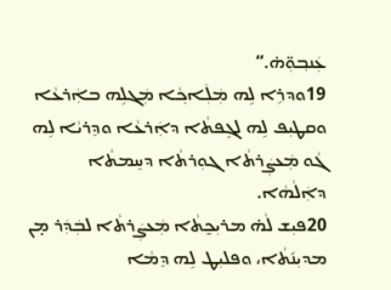ܥܲܢܒ݂ܘܼ̈ܗ̇.“
19ܘܕܪܹܐ ܠܹܗ ܡܲܠܲܐܟ݂ܵܐ ܡܲܓܠܹܗ ܒܐܲܪܥܵܐ ܘܩܛܝܼܦ ܠܹܗ ܠܓܸܦܬܵ‌ܐ ܕܐܲܪܥܵܐ ܘܕܸܪܝܵܐ ܠܹܗ ܓܵܘ ܡܲܥܨܲܪܬܵ‌ܐ ܓܘܼܪܬܵ‌ܐ ܕܚܸܡܬܵ‌ܐ ܕܐܲܠܵܗܵܐ.
20ܦܝܼܫ ܠܵܗ̇ ܡܪܝܼܟ̰ܬܵ‌ܐ ܡܲܥܨܲܪܬܵ‌ܐ ܠܒܲܕܲܪ ܡ̣ܢ ܡܕܝܼܢ݇ܬܵ‌ܐ، ܘܦܠܝܼܛ ܠܹܗ ܕܸܡܵܐ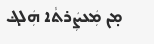ܡ̣ܢ ܡܲܥܨܲܪܬܵ‌ܐ ܗܲܠܔ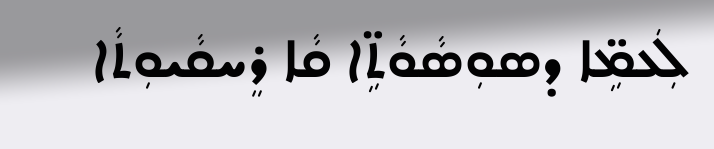ܠܲܥܡܹ̈ܐ ܕܣܘܼܣܵܘܵܬܹ̈‌ܐ ܩܵܐ ܪܸܚܩܵܝܘܼܬܵ‌ܐ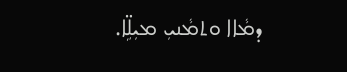ܕܡܵܐܐ ܘܬܡܵܢܝܼ ܡܝܼܠܹ̈ܐ.